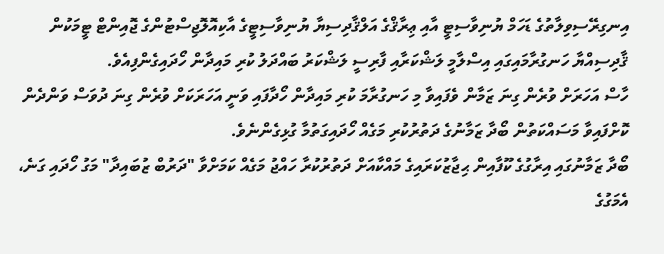އިނގިރޭސިވިލާތުގެ ޑަހަމް ޔުނިވާސިޓީ އާއި ޢިރާޤްގެ އަލްޤާދިސިޔާ ޔުނިވާސިޓީގެ އާކިއޮލޮޖިސްޓުންގެ ޖޮއިންޓް ޓީމަކުން ޤާދިސިއްޔާ ހަނގުރާމައިގައި އިސްލާމީ ލަޝްކަރާއި ފާރިސީ ލަޝްކަރު ބައްދަލު ކުރި މައިދާން ހޯދައިގެންފިއެވެ.
ހާސް އަހަރަށް ވުރެން ގިނަ ޒަމާން ވެފައިވާ މި ހަނގުރާމަ ކުރި މައިދާން ހޯދާފައި ވަނީ އަހަރަކަށް ވުރެން ގިނަ ދުވަސް ވަންދެން ކޮށްފައިވާ މަސައްކަތުން ބޯދާ ޒަމާނުގެ ދަތުރުކުރި މަގެއް ހޯދައިގަތުމާ ގުޅިގެންނެވެ.
ބޯދާ ޒަމާނުގައި އިރާގުގެ ކޫފާއިން ޙިޖާޒުކަރައިގެ މައްކާއަށް ދަތުރުކުރާ ހައްޖު މަގެއް ކަމަށްވާ "ދަރުބް ޒުބައިދާ" މަގު ހޯދައި ގަނެ، އެމަގުގެ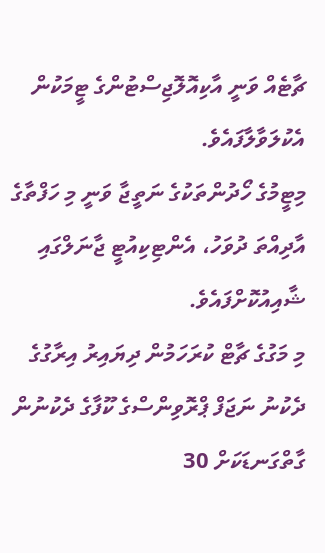ޗާޓެއް ވަނީ އާކިއޮލޮޖިސްޓުންގެ ޓީމަކުން އެކުލަވާލާފައެވެ.
މިޓީމުގެ ހޯދުންތަކުގެ ނަތީޖާ ވަނީ މި ހަފްތާގެ އާދިއްތަ ދުވަހު، އެންޓިކިއުޓީ ޖާނަލްގައި ޝާއިއުކޮށްފައެވެ.
މި މަގުގެ ޗާޓް ކުރަހަމުން ދިޔައިރު އިރާގުގެ ދެކުނު ނަޖަފް ޕްރޮވިންސްގެ ކޫފާގެ ދެކުނުން ގާތްގަނޑަކަށް 30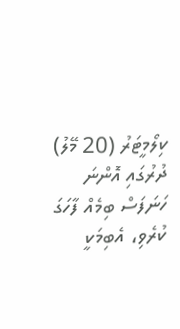ކިލޯމީޓަރު (20 މޭލު) ދުރުގައި އޮންނަ ހަނަފަސް ބިމެއް ފާހަގަ ކުރެވި، އެބިމަކީ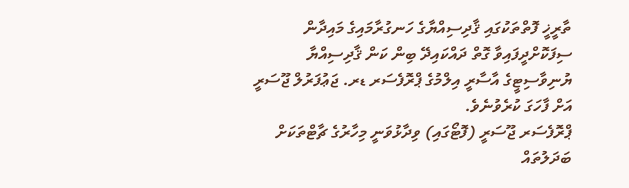ތާރީޚީ ފޮތްތަކުގައި ޤާދިސިއްޔާގެ ހަނގުރާމައިގެ މައިދާން ސިފަކޮށްދީފައިވާ ގޮތް ދައްކައިދޭ ބިން ކަން ޤާދިސިއްޔާ ޔުނިވާސިޓީގެ އާސާރީ އިލްމުގެ ޕްރޮފެސަރ ޑރ. ޖަޢުފަރުލް ޖޫސަރީ އަށް ފާހަގަ ކުރެވުނެވެ.
ޕްރޮފެސަރ ޖޫސަރީ (ފޮޓޯގައި) ވިދާޅުވަނީ މިހާރުގެ ޗާޓްތަކަށް ބަދަލުތައް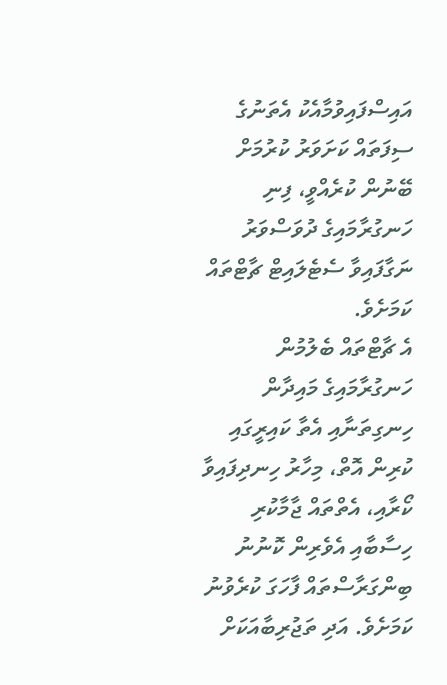އައިސްފައިވުމާއެކު އެތަނުގެ ސިފަތައް ކަށަވަރު ކުރުމަށް ބޭނުން ކުރެއްވީ، ފިނި ހަނގުރާމައިގެ ދުވަސްވަރު ނަގާފައިވާ ސެޓެލައިޓް ޗާޓްތައް ކަމަށެވެ.
އެ ޗާޓްތައް ބެލުމުން ހަނގުރާމައިގެ މައިދާން ހިނގިތަނާއި އެތާ ކައިރީގައި ކުރިން އޮތް، މިހާރު ހިނދިފައިވާ ކޯރާއި، އެތްތައް ޖާމާކުރި ހިސާބާއި އެވެރިން ކޮނުނު ބިންގަރާސްތައް ފާހަގަ ކުރެވުނު ކަމަށެވެ. އަދި ތަޖުރިބާއަކަށް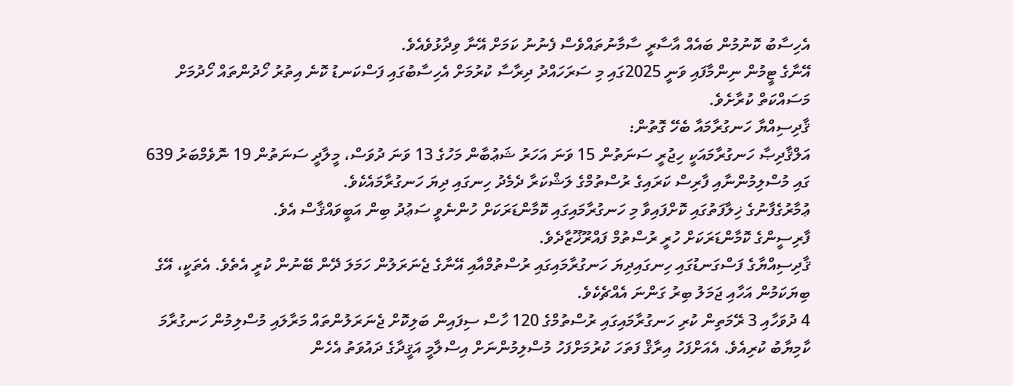އެހިސާބު ކޮނުމުން ބައެއް އާސާރީ ސާމާނުތައްވެސް ފެނުނު ކަމަށް އޭނާ ވިދާޅުވެއެވެ.
އޭނާގެ ޓީމުން ނިންމާފައި ވަނީ 2025ގައި މި ސަރަހައްދު ދިރާސާ ކުރުމަށް އެހިސާބުގައި ފަސްކަނޑު ކޮނެ އިތުރު ހޯދުންތައް ހޯދުމަށް މަސައްކަތް ކުރާށެވެ.
ޤާދިސިއްޔާ ހަނގުރާމައާ ބެހޭ ގޮތުން:
އަލްޤާދިޞާ ހަނގުރާމައަކީ ހިޖުރީ ސަނަތުން 15 ވަނަ އަހަރު ޝަޢުބާން މަހުގެ 13 ވަނަ ދުވަސް، މީލާދީ ސަނަތުން 19 ނޮވެމްބަރު 639 ގައި މުސްލިމުންނާއި ފާރިސް ކަރައިގެ ރުސްތުމްގެ ލަޝްކަރާ ދެމެދު ހިނގައި ދިޔަ ހަނގުރާމައެކެވެ.
ޢުމާރުގެފާނުގެ ޚިލާފަތުގައި ކޮށްފައިވާ މި ހަނގުރާމައިގައި ކޮމާންޑަރަކަށް ހުންނެވީ ސަޢުދު ބިން އަބީވައްޤާސް އެވެ.
ފާރިސީންގެ ކޮމާންޑަރަކަށް ހުރީ ރުސްތުމް ފައްރޫޚޫޒާދެވެ.
ޤާދިސިއްޔާގެ ފަސްގަނޑުގައި ހިނގައިދިޔަ ހަނގުރާމައިގައި ރުސްތުމްއާއި އޭނާގެ ޖެނަރަލުން ހަމަލަ ދޭން ބޭނުން ކުރީ އެތެވެ. އެތަކީ، އޭގެ ބިޔަކަމުން އަހާއި ޖަމަލު ބިރު ގަންނަ އެއްޗެކެވެ.
4 ދުވަހާއި 3 ރޭމަތިން ކުރި ހަނގުރާމައިގައި ރުސްތުމްގެ 120 ހާސް ސިފައިން ބަލިކޮށް ޖެނަރަލުންތައް މަރާލައި މުސްލިމުން ހަނގުރާމަ ކާމިޔާބު ކުރިއެވެ. އެއަށްފަހު އިރާޤް ފަތަހަ ކުރުމަށްފަހު މުސްލިމުންނަށް އިސްލާމީ އަޤީދާގެ ދައުވަތު އެހެން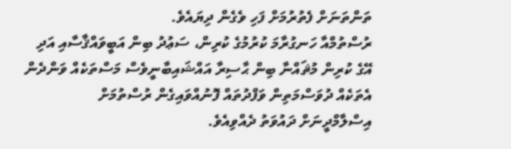ތަންތަނަށް ފެތުރުމަށް ފަހި ވެގެން ދިޔައެވެ.
ރުސްތުމްއާ ހަނގުރާމަ ކުރުމުގެ ކުރިން، ސަޢުދު ބިން އަބީވައްޤާސާއި އަދި އޭގެ ކުރިން މުޘައްނާ ބިން ޙާސިރާ އައްޝައިބާނީވެސް މަސްތަކެއް ވަންދެން އެތަކެއް ދުވަސްމަތިން ވަފްދުތައް ފޮނުއްވައިގެން ރުސްތުމަށް އިސްލާމްދީނަށް ދައުވަތު ދެއްވިއެވެ.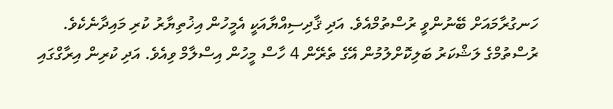ހަނގުރާމައަށް ބޭނުންވީ ރުސްތުމްއެވެ. އަދި ޤާދިސިއްޔާއަކީ އެމީހުން އިޚުތިޔާރު ކުރި މައިދާނެކެވެ.
ރުސްތުމްގެ ލަޝްކަރު ބަލިކޮށްލުމުން އޭގެ ތެރޭން 4 ހާސް މީހުން އިސްލާމް ވިއެވެ. އަދި ކުރިން އިރާގްގައި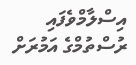އިސްލާމްވެފައި ރުސްތުމްގެ އަމުރަށް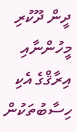ދީން ދޫކުރި މީހުންނާއި އިރާޤްގެ އެކި ހިސާބުތަކުން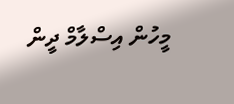މީހުން އިސްލާމް ދީން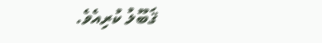ޤަބޫލު ކުރިއެވެ.